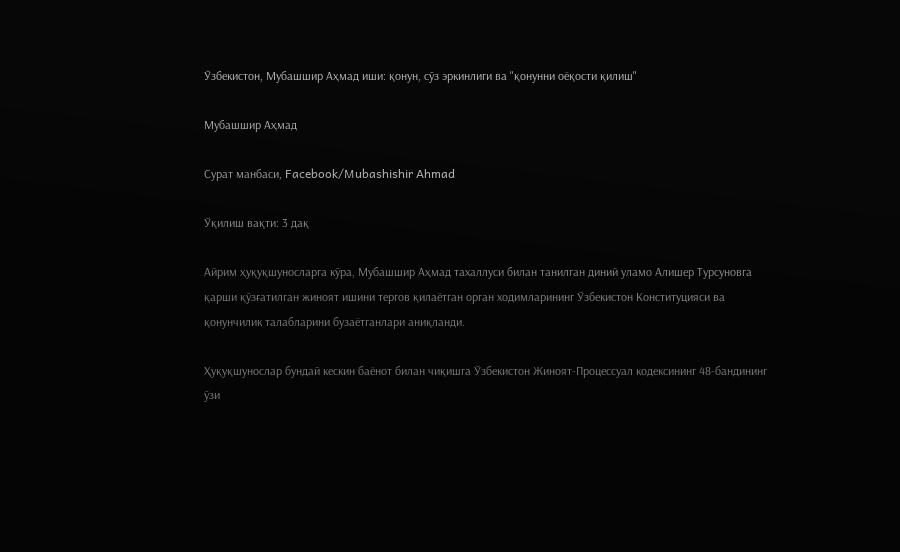Ўзбекистон, Мубашшир Аҳмад иши: қонун, сўз эркинлиги ва "қонунни оёқости қилиш"

Мубашшир Аҳмад

Сурат манбаси, Facebook/Mubashishir Ahmad

Ўқилиш вақти: 3 дақ

Айрим ҳуқуқшуносларга кўра, Мубашшир Аҳмад тахаллуси билан танилган диний уламо Алишер Турсуновга қарши қўзғатилган жиноят ишини тергов қилаётган орган ходимларининг Ўзбекистон Конституцияси ва қонунчилик талабларини бузаётганлари аниқланди.

Ҳуқуқшунослар бундай кескин баёнот билан чиқишга Ўзбекистон Жиноят-Процессуал кодексининг 48-бандининг ўзи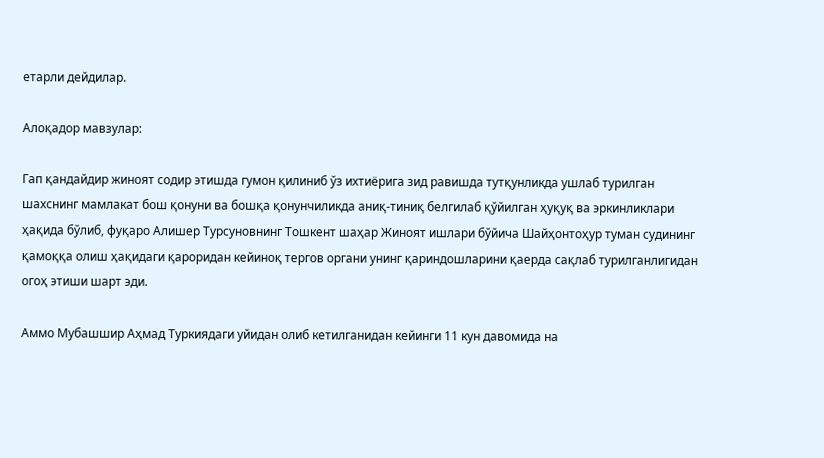етарли дейдилар.

Алоқадор мавзулар:

Гап қандайдир жиноят содир этишда гумон қилиниб ўз ихтиёрига зид равишда тутқунликда ушлаб турилган шахснинг мамлакат бош қонуни ва бошқа қонунчиликда аниқ-тиниқ белгилаб қўйилган ҳуқуқ ва эркинликлари ҳақида бўлиб, фуқаро Алишер Турсуновнинг Тошкент шаҳар Жиноят ишлари бўйича Шайҳонтоҳур туман судининг қамоққа олиш ҳақидаги қароридан кейиноқ тергов органи унинг қариндошларини қаерда сақлаб турилганлигидан огоҳ этиши шарт эди.

Аммо Мубашшир Аҳмад Туркиядаги уйидан олиб кетилганидан кейинги 11 кун давомида на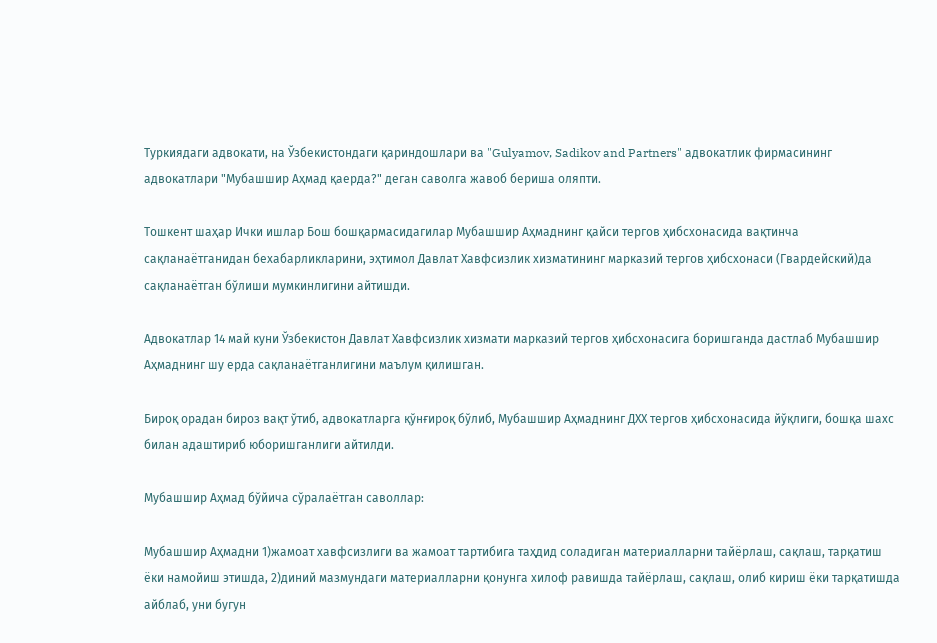Туркиядаги адвокати, на Ўзбекистондаги қариндошлари ва "Gulyamov, Sadikov and Partners" адвокатлик фирмасининг адвокатлари "Мубашшир Аҳмад қаерда?" деган саволга жавоб бериша оляпти.

Тошкент шаҳар Ички ишлар Бош бошқармасидагилар Мубашшир Аҳмаднинг қайси тергов ҳибсхонасида вақтинча сақланаётганидан бехабарликларини, эҳтимол Давлат Хавфсизлик хизматининг марказий тергов ҳибсхонаси (Гвардейский)да сақланаётган бўлиши мумкинлигини айтишди.

Адвокатлар 14 май куни Ўзбекистон Давлат Хавфсизлик хизмати марказий тергов ҳибсхонасига боришганда дастлаб Мубашшир Аҳмаднинг шу ерда сақланаётганлигини маълум қилишган.

Бироқ орадан бироз вақт ўтиб, адвокатларга қўнғироқ бўлиб, Мубашшир Аҳмаднинг ДХХ тергов ҳибсхонасида йўқлиги, бошқа шахс билан адаштириб юборишганлиги айтилди.

Мубашшир Аҳмад бўйича сўралаётган саволлар:

Мубашшир Аҳмадни 1)жамоат хавфсизлиги ва жамоат тартибига таҳдид соладиган материалларни тайёрлаш, сақлаш, тарқатиш ёки намойиш этишда, 2)диний мазмундаги материалларни қонунга хилоф равишда тайёрлаш, сақлаш, олиб кириш ёки тарқатишда айблаб, уни бугун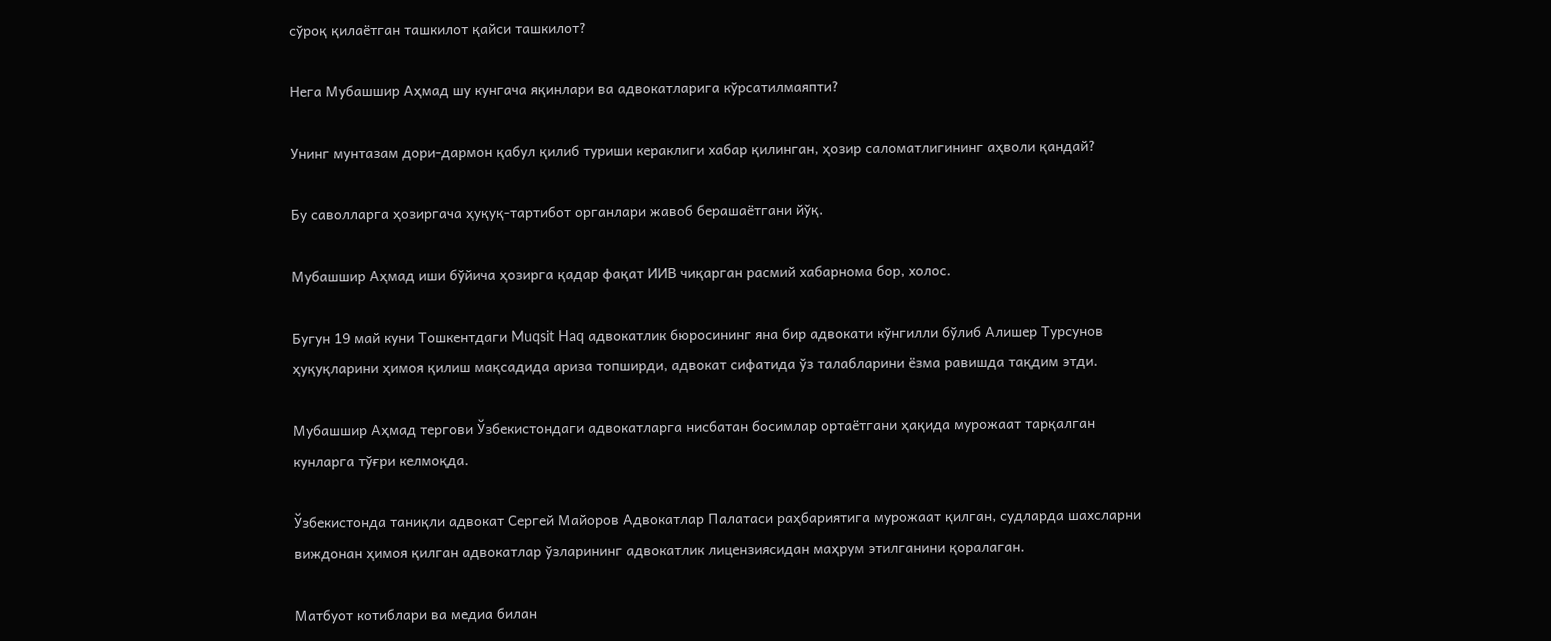сўроқ қилаётган ташкилот қайси ташкилот?

Нега Мубашшир Аҳмад шу кунгача яқинлари ва адвокатларига кўрсатилмаяпти?

Унинг мунтазам дори-дармон қабул қилиб туриши кераклиги хабар қилинган, ҳозир саломатлигининг аҳволи қандай?

Бу саволларга ҳозиргача ҳуқуқ-тартибот органлари жавоб берашаётгани йўқ.

Мубашшир Аҳмад иши бўйича ҳозирга қадар фақат ИИВ чиқарган расмий хабарнома бор, холос.

Бугун 19 май куни Тошкентдаги Muqsit Haq адвокатлик бюросининг яна бир адвокати кўнгилли бўлиб Алишер Турсунов ҳуқуқларини ҳимоя қилиш мақсадида ариза топширди, адвокат сифатида ўз талабларини ёзма равишда тақдим этди.

Мубашшир Аҳмад тергови Ўзбекистондаги адвокатларга нисбатан босимлар ортаётгани ҳақида мурожаат тарқалган кунларга тўғри келмоқда.

Ўзбекистонда таниқли адвокат Сергей Майоров Адвокатлар Палатаси раҳбариятига мурожаат қилган, судларда шахсларни виждонан ҳимоя қилган адвокатлар ўзларининг адвокатлик лицензиясидан маҳрум этилганини қоралаган.

Матбуот котиблари ва медиа билан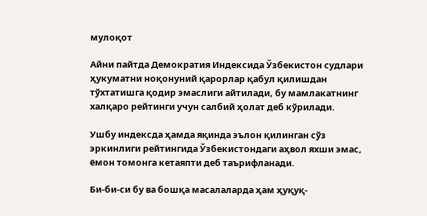мулоқот

Айни пайтда Демократия Индексида Ўзбекистон судлари ҳукуматни ноқонуний қарорлар қабул қилишдан тўхтатишга қодир эмаслиги айтилади, бу мамлакатнинг халқаро рейтинги учун салбий ҳолат деб кўрилади.

Ушбу индексда ҳамда яқинда эълон қилинган сўз эркинлиги рейтингида Ўзбекистондаги аҳвол яхши эмас, ёмон томонга кетаяпти деб таърифланади.

Би-би-си бу ва бошқа масалаларда ҳам ҳуқуқ-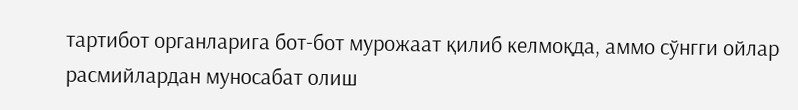тартибот органларига бот-бот мурожаат қилиб келмоқда, аммо сўнгги ойлар расмийлардан муносабат олиш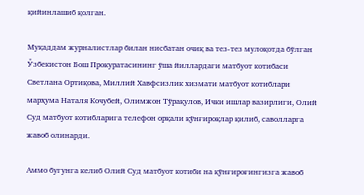қийинлашиб қолган.

Муқаддам журналистлар билан нисбатан очиқ ва тез-тез мулоқотда бўлган Ўзбекистон Бош Прокуратасининг ўша йиллардаги матбуот котибаси Светлана Ортиқова, Миллий Хавфсизлик хизмати матбуот котиблари марҳума Наталя Кочубей, Олимжон Тўрақулов, Ички ишлар вазирлиги, Олий Суд матбуот котибларига телефон орқали қўнғироқлар қилиб, саволларга жавоб олинарди.

Аммо бугунга келиб Олий Суд матбуот котиби на қўнғироғингизга жавоб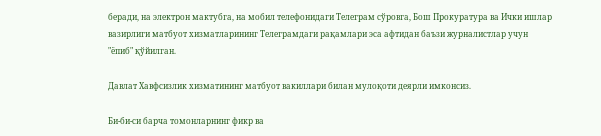беради, на электрон мактубга, на мобил телефонидаги Телеграм сўровга, Бош Прокуратура ва Ички ишлар вазирлиги матбуот хизматларининг Телеграмдаги рақамлари эса афтидан баъзи журналистлар учун "ёпиб" қўйилган.

Давлат Хавфсизлик хизматининг матбуот вакиллари билан мулоқоти деярли имконсиз.

Би-би-си барча томонларнинг фикр ва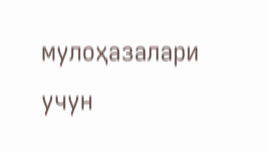мулоҳазалари учун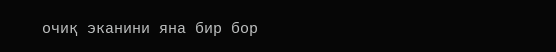очиқ эканини яна бир бор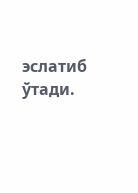эслатиб ўтади.